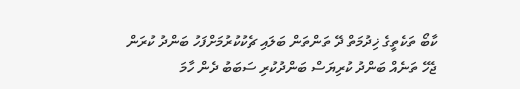ކާބޯ ތަކެތީގެ ޚިދުމަތް ދޭ ތަންތަން ބަލައި ޗެކުކުރުމަށްފަހު ބަންދު ކުރަން ޖެހޭ ތަނެއް ބަންދު ކުރިޔަސް ބަންދުކުރި ސަބަބު ދެން ހާމަ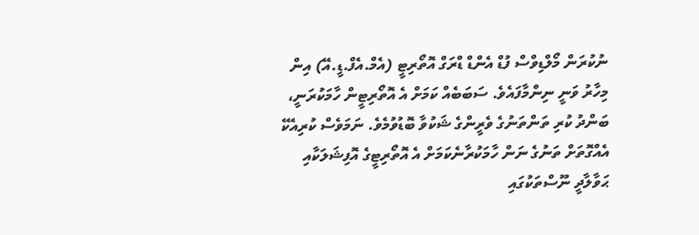ނުކުރަން މޯލްޑިވްސް ފުޑް އެންޑް ޑްރަގް އޮތޯރިޓީ (އެމް.އެފް.ޑީ.އޭ) އިން މިހާރު ވަނީ ނިންމާފައެވެ. ސަބަބެއް ކަމަށް އެ އޮތޯރިޓީން ހާމަކުރަނީ، ބަންދު ކުރި ތަންތަނުގެ ވެރީންގެ ޝަކުވާ ބޮޑުވުމެވެ. ނަމަވެސް ކުރިއެކޭ އެއްގޮތަށް ތަނުގެ ނަން ހާމަކުރާނެކަމަށް އެ އޮތޯރިޓީގެ އޮފިޝަލަކާއި ޙަވާލާދީ ނޫސްތަކުގައި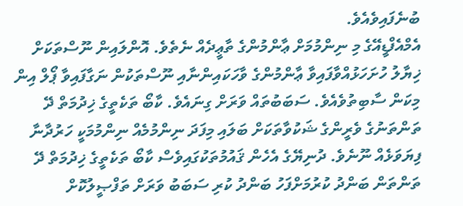ބުނެފައިވެއެވެ.
އެމްއެފްޑީއޭގެ މި ނިންމުމަށް ޢާންމުންގެ ތާޢީދެއް ނެތެވެ. އޮންލައިން ނޫސްތަކަށް ޚިޔާލު ހުށަހަޅުއްވާފައިވާ ޢާންމުންގެ ވާހަކައިންނާއި ނޫސްތަކުން ނަގާފައިވާ ޕޯލް އިން މިކަން ސާބިތުވެއެވެ. ސަބަބުތައް ވަރަށް ގިނައެވެ. ކާބޯ ތަކެތީގެ ޚިދުމަތް ދޭ ތަންތަނުގެ ވެރީންގެ ޝަކުވާތަކަށް ބަލައި މިފަދަ ނިންމުމެއް ނިންމުމަކީ ހަރުދާނާ ފިޔަވަޅެއް ނޫނެވެ. ދުނިޔޭގެ އެހެން ޤައުމުތަކުގައިވެސް ކާބޯ ތަކެތީގެ ޚިދުމަތް ދޭ ތަންތަން ބަންދު ކުރުމަށްފަހު ބަންދު ކުރި ސަބަބު ވަރަށް ތަފްޞީލުކޮށް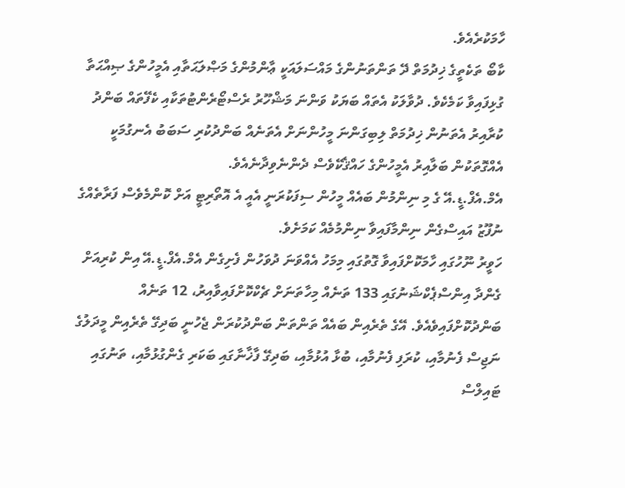ހާމަކުރެއެވެ.
ކާބޯ ތަކެތީގެ ޚިދުމަތް ދޭ ތަންތަނުންގެ މައްސަލައަކީ ޢާންމުންގެ މަޞްލަޙަތާއި އެމީހުންގެ ޞިއްޙަތާ ގުޅިފައިވާ ކަމެކެވެ. ދުވާލަކު އެތައް ބަޔަކު ވަންނަ މަޝްހޫރު ރެސްޓޯރެންޓުތަކާއި ކެފޭތައް ބަންދު ކުރާއިރު އެތަނުން ޚިދުމަތް ލިބިގަންނަ މީހުންނަށް އެތަނެއް ބަންދުކުރި ސަބަބު އެނގުމަކީ އެއްގޮތަކުން ބަލާއިރު އެމީހުންގެ ހައްޤެކޭވެސް ދެންނެވިދާނެއެވެ.
އެމް.އެފް.ޑީ.އޭ ގެ މި ނިންމުން ބައެއް މީހުން ސިފަކުރަނީ އެއީ އެ އޮތޯރިޓީ އަށް ކޮންމެވެސް ފަރާތެއްގެ ނުފޫޒު އައިސްގެން ނިންމާފައިވާ ނިންމުމެއް ކަމަށެވެ.
ހަވީރު ނޫހުގައި ހާމަކޮށްފައިވާ ގޮތުގައި މިމަހު އެއްވަނަ ދުވަހުން ފެށިގެން އެމް.އެފް.ޑީ.އޭ އިން ކުރިއަށް ގެންދާ އިންސްޕެކްޝަނުގައި 133 ތަނެއް މިހާތަނަށް ޗެކްކޮށްފައިވާއިރު، 12 ތަނެއް ބަންދުކޮށްފައިވެއެވެ. އޭގެ ތެރެއިން ބައެއް ތަންތަން ބަންދުކުރަން ޖެހުނީ ބަދިގޭ ތެރެއިން މީދަލުގެ ނަޖިސް ފެނުމާއި، ކުރަފި ފެނުމާއި، ބުޅާ އުޅުމާއި، ބަދިގޭ ފާޚާނާގައި ބަކަރި ގެންގުޅުމާއި، ތަނުގައި ޓައިލްސް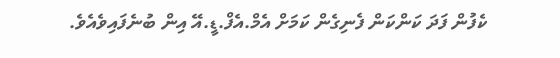ކެފުން ފަދަ ކަންކަން ފެނިގެން ކަމަށް އެމް.އެފް.ޑީ.އޭ އިން ބުނެފައިވެއެވެ.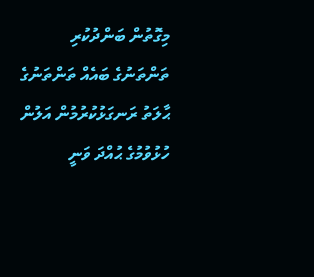މިގޮތުން ބަންދުކުރި ތަންތަނުގެ ބައެއް ތަންތަނުގެ ޙާލަތު ރަނގަޅުކުރުމުން އަލުން ހުޅުވުމުގެ ޙުއްދަ ވަނީ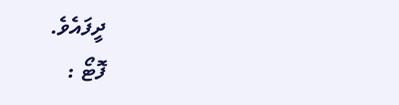ދީފައެވެ.
ފޮޓޯ :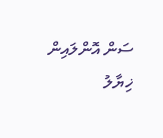ސަން އޮންލައިން
ޚިޔާލު